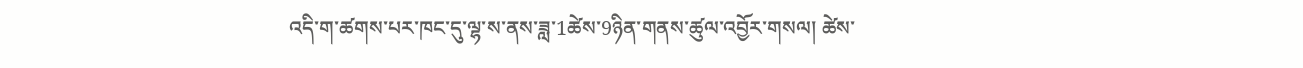འདི་ག་ཚགས་པར་ཁང་དུ་ལྷ་ས་ནས་ཟླ་1ཚེས་9ཉིན་གནས་ཚུལ་འབྱོར་གསལ། ཚེས་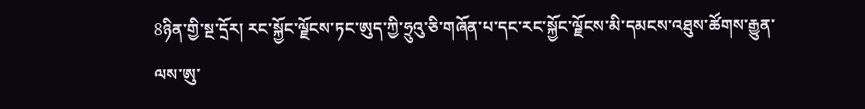8ཉིན་གྱི་སྔ་དྲོར། རང་སྐྱོང་ལྗོངས་ཏང་ཨུད་ཀྱི་ཧྲུའུ་ཅི་གཞོན་པ་དང་རང་སྐྱོང་ལྗོངས་མི་དམངས་འཐུས་ཚོགས་རྒྱུན་ལས་ཨུ་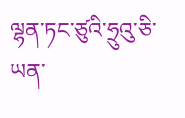ལྷན་ཏང་ཙུའི་ཧྲུའུ་ཅི་ཡན་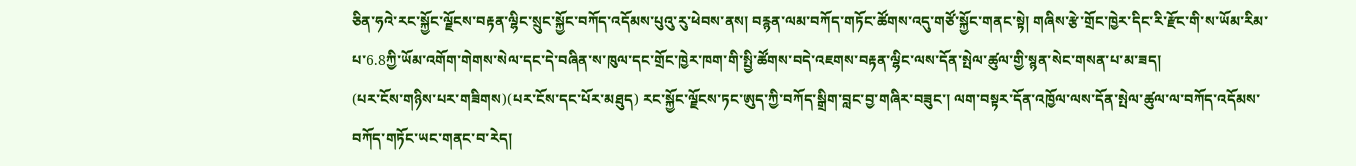ཅིན་ཧའེ་རང་སྐྱོང་ལྗོངས་བརྟན་ལྷིང་སྲུང་སྐྱོང་བཀོད་འདོམས་པུའུ་རུ་ཕེབས་ནས། བརྙན་ལམ་བཀོད་གཏོང་ཚོགས་འདུ་གཙོ་སྐྱོང་གནང་སྟེ། གཞིས་རྩེ་གྲོང་ཁྱེར་དིང་རི་རྫོང་གི་ས་ཡོམ་རིམ་པ་6.8ཀྱི་ཡོམ་འགོག་གེགས་སེལ་དང་དེ་བཞིན་ས་ཁུལ་དང་གྲོང་ཁྱེར་ཁག་གི་སྤྱི་ཚོགས་བདེ་འཇགས་བརྟན་ལྷིང་ལས་དོན་སྤེལ་ཚུལ་གྱི་སྙན་སེང་གསན་པ་མ་ཟད།
(པར་ངོས་གཉིས་པར་གཟིགས)(པར་ངོས་དང་པོར་མཐུད) རང་སྐྱོང་ལྗོངས་ཏང་ཨུད་ཀྱི་བཀོད་སྒྲིག་བླང་བྱ་གཞིར་བཟུང་། ལག་བསྟར་དོན་འཁྱོལ་ལས་དོན་སྤེལ་ཚུལ་ལ་བཀོད་འདོམས་བཀོད་གཏོང་ཡང་གནང་བ་རེད།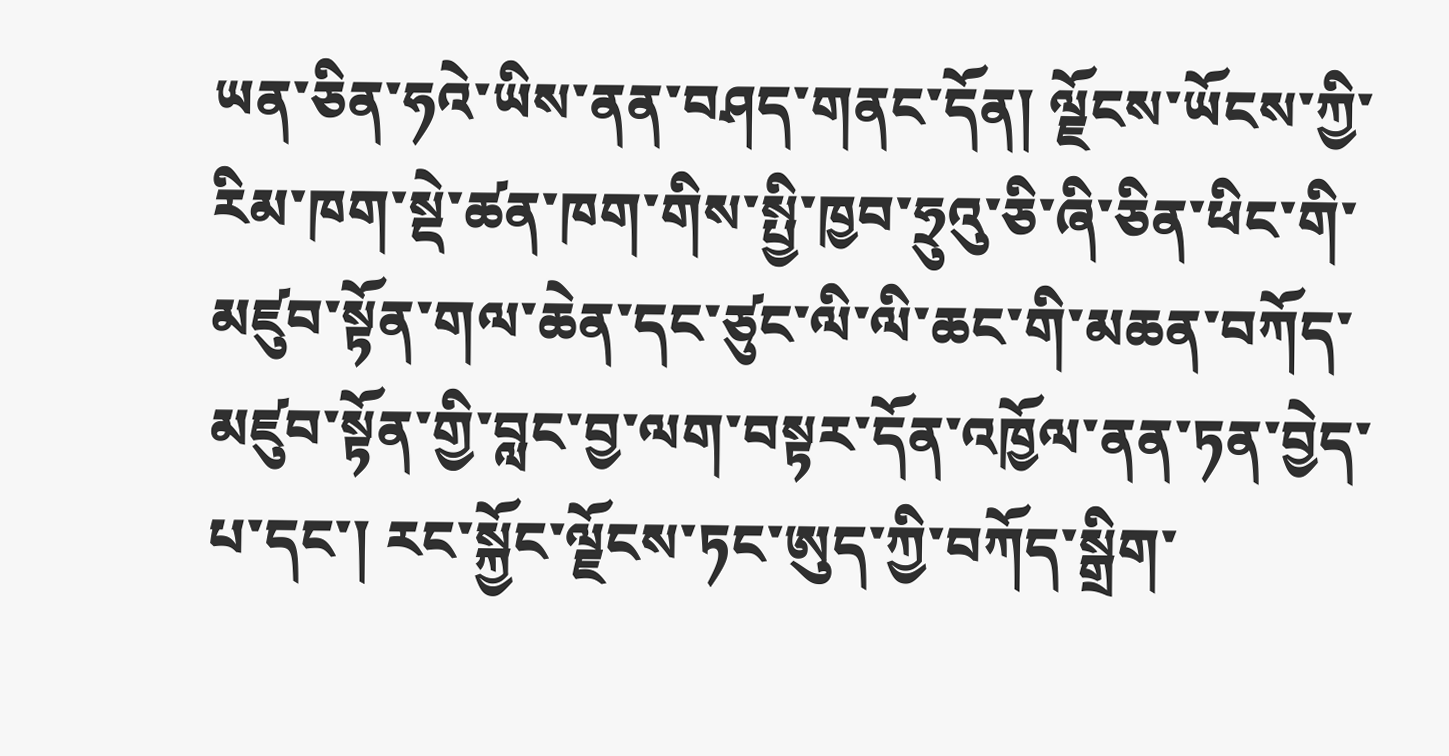ཡན་ཅིན་ཧའེ་ཡིས་ནན་བཤད་གནང་དོན། ལྗོངས་ཡོངས་ཀྱི་རིམ་ཁག་སྡེ་ཚན་ཁག་གིས་སྤྱི་ཁྱབ་ཧྲུའུ་ཅི་ཞི་ཅིན་ཕིང་གི་མཛུབ་སྟོན་གལ་ཆེན་དང་ཙུང་ལི་ལི་ཆང་གི་མཆན་བཀོད་མཛུབ་སྟོན་གྱི་བླང་བྱ་ལག་བསྟར་དོན་འཁྱོལ་ནན་ཏན་བྱེད་པ་དང་། རང་སྐྱོང་ལྗོངས་ཏང་ཨུད་ཀྱི་བཀོད་སྒྲིག་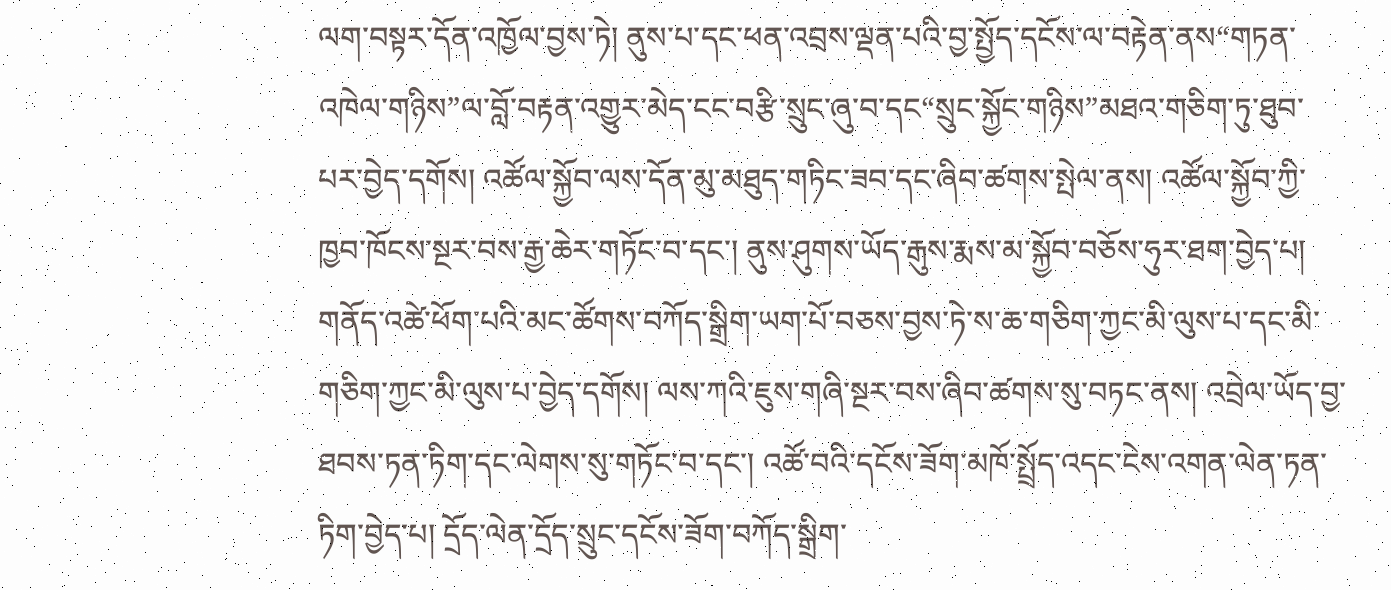ལག་བསྟར་དོན་འཁྱོལ་བྱས་ཏེ། ནུས་པ་དང་ཕན་འབྲས་ལྡན་པའི་བྱ་སྤྱོད་དངོས་ལ་བརྟེན་ནས“གཏན་འཁེལ་གཉིས”ལ་བློ་བརྟན་འགྱུར་མེད་ངང་བརྩི་སྲུང་ཞུ་བ་དང“སྲུང་སྐྱོང་གཉིས”མཐའ་གཅིག་ཏུ་ཐུབ་པར་བྱེད་དགོས། འཚོལ་སྐྱོབ་ལས་དོན་མུ་མཐུད་གཏིང་ཟབ་དང་ཞིབ་ཚགས་སྤེལ་ནས། འཚོལ་སྐྱོབ་ཀྱི་ཁྱབ་ཁོངས་སྔར་བས་རྒྱ་ཆེར་གཏོང་བ་དང་། ནུས་ཤུགས་ཡོད་རྒུས་རྨས་མ་སྐྱོབ་བཅོས་ཧུར་ཐག་བྱེད་པ། གནོད་འཚེ་ཕོག་པའི་མང་ཚོགས་བཀོད་སྒྲིག་ཡག་པོ་བཅས་བྱས་ཏེ་ས་ཆ་གཅིག་ཀྱང་མི་ལུས་པ་དང་མི་གཅིག་ཀྱང་མི་ལུས་པ་བྱེད་དགོས། ལས་ཀའི་ཇུས་གཞི་སྔར་བས་ཞིབ་ཚགས་སུ་བཏང་ནས། འབྲེལ་ཡོད་བྱ་ཐབས་ཏན་ཏིག་དང་ལེགས་སུ་གཏོང་བ་དང་། འཚོ་བའི་དངོས་ཟོག་མཁོ་སྤྲོད་འདང་ངེས་འགན་ལེན་ཏན་ཏིག་བྱེད་པ། དྲོད་ལེན་དྲོད་སྲུང་དངོས་ཟོག་བཀོད་སྒྲིག་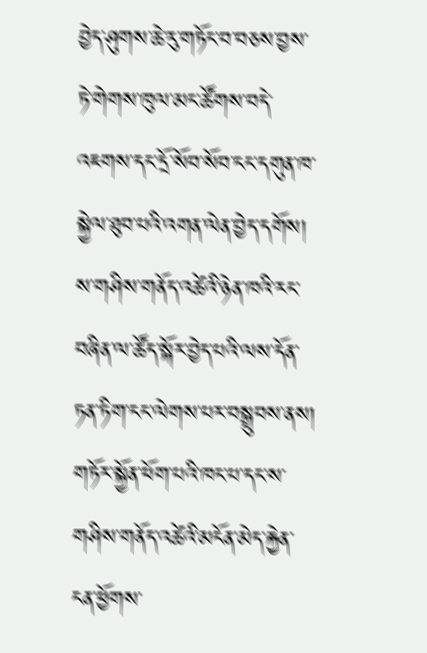བྱེད་ཤུགས་ཆེ་རུ་གཏོང་བ་བཅས་བྱས་ཏེ་གེགས་ཁུལ་མང་ཚོགས་བདེ་འཇགས་དང་དྲོ་སོབ་སོབ་ངང་དགུན་ཁ་སྐྱེལ་ཐུབ་པའི་འགན་ལེན་བྱེད་དགོས། ས་གཤིས་གནོད་འཚེའི་ཉེན་ཁའི་རང་བཞིན་ལ་ཚོད་སྐོར་བྱེད་པའི་ལས་དོན་ཏན་ཏིག་ངང་ལེགས་པར་བསྒྲུབས་ནས། གཏོར་སྐྱོན་ཕོག་པའི་ཁང་པ་དང་ས་གཤིས་གནོད་འཚེའི་མངོན་མེད་རྐྱེན་ངན་ཕྱོགས་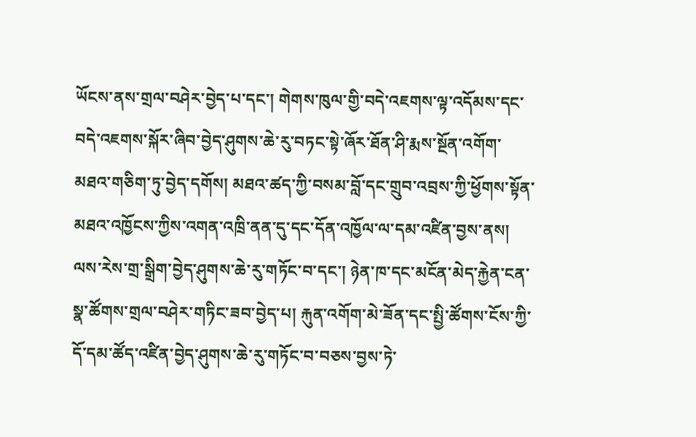ཡོངས་ནས་གྲལ་བཤེར་བྱེད་པ་དང་། གེགས་ཁུལ་གྱི་བདེ་འཇགས་ལྟ་འདོམས་དང་བདེ་འཇགས་སྐོར་ཞིབ་བྱེད་ཤུགས་ཆེ་རུ་བཏང་སྟེ་ཞོར་ཐོན་ཤི་རྨས་སྔོན་འགོག་མཐའ་གཅིག་ཏུ་བྱེད་དགོས། མཐའ་ཚད་ཀྱི་བསམ་བློ་དང་གྲུབ་འབྲས་ཀྱི་ཕྱོགས་སྟོན་མཐའ་འཁྱོངས་ཀྱིས་འགན་འཁྲི་ནན་དུ་དང་དོན་འཁྱོལ་ལ་དམ་འཛིན་བྱས་ནས། ལས་རེས་གྲ་སྒྲིག་བྱེད་ཤུགས་ཆེ་རུ་གཏོང་བ་དང་། ཉེན་ཁ་དང་མངོན་མེད་རྐྱེན་ངན་སྣ་ཚོགས་གྲལ་བཤེར་གཏིང་ཟབ་བྱེད་པ། རྐུན་འགོག་མེ་ཟོན་དང་སྤྱི་ཚོགས་ངོས་ཀྱི་དོ་དམ་ཚོད་འཛིན་བྱེད་ཤུགས་ཆེ་རུ་གཏོང་བ་བཅས་བྱས་ཏེ་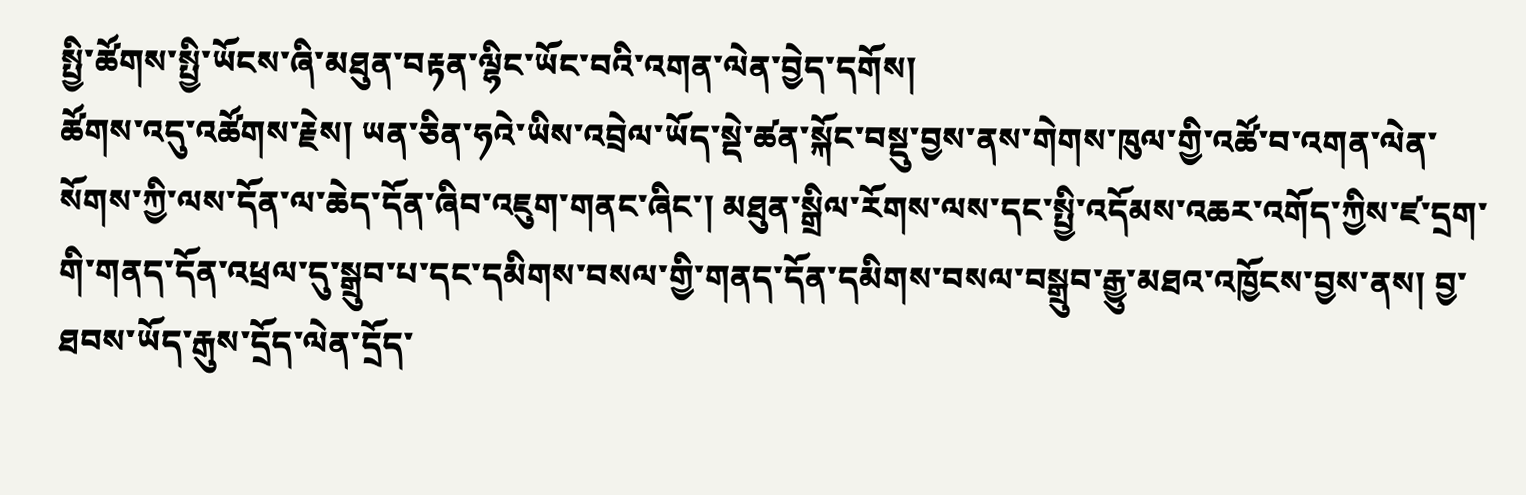སྤྱི་ཚོགས་སྤྱི་ཡོངས་ཞི་མཐུན་བརྟན་ལྷིང་ཡོང་བའི་འགན་ལེན་བྱེད་དགོས།
ཚོགས་འདུ་འཚོགས་རྗེས། ཡན་ཅིན་ཧའེ་ཡིས་འབྲེལ་ཡོད་སྡེ་ཚན་སྐོང་བསྡུ་བྱས་ནས་གེགས་ཁུལ་གྱི་འཚོ་བ་འགན་ལེན་སོགས་ཀྱི་ལས་དོན་ལ་ཆེད་དོན་ཞིབ་འཇུག་གནང་ཞིང་། མཐུན་སྒྲིལ་རོགས་ལས་དང་སྤྱི་འདོམས་འཆར་འགོད་ཀྱིས་ཛ་དྲག་གི་གནད་དོན་འཕྲལ་དུ་སྒྲུབ་པ་དང་དམིགས་བསལ་གྱི་གནད་དོན་དམིགས་བསལ་བསྒྲུབ་རྒྱུ་མཐའ་འཁྱོངས་བྱས་ནས། བྱ་ཐབས་ཡོད་རྒུས་དྲོད་ལེན་དྲོད་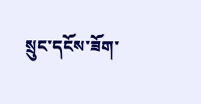སྲུང་དངོས་ཟོག་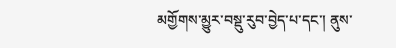མགྱོགས་མྱུར་བསྡུ་རུབ་བྱེད་པ་དང་། ནུས་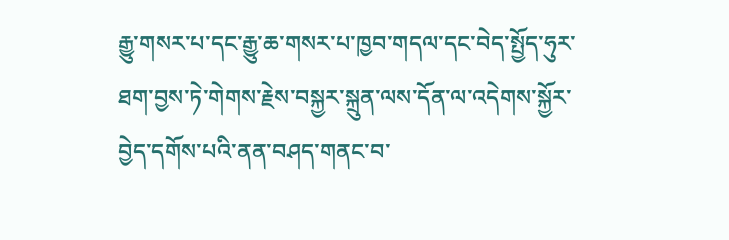རྒྱུ་གསར་པ་དང་རྒྱུ་ཆ་གསར་པ་ཁྱབ་གདལ་དང་བེད་སྤྱོད་ཧུར་ཐག་བྱས་ཏེ་གེགས་རྗེས་བསྐྱར་སྐྲུན་ལས་དོན་ལ་འདེགས་སྐྱོར་བྱེད་དགོས་པའི་ནན་བཤད་གནང་བ་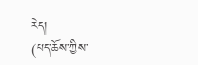རེད།
(པད་ཆོས་ཀྱིས་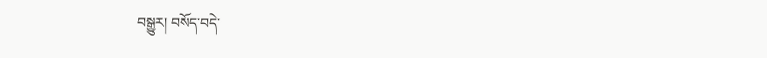བསྒྱུར། བསོད་བདེ་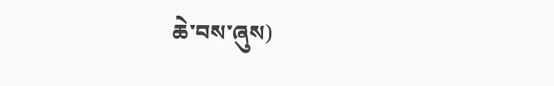ཆེ་བས་ཞུས)